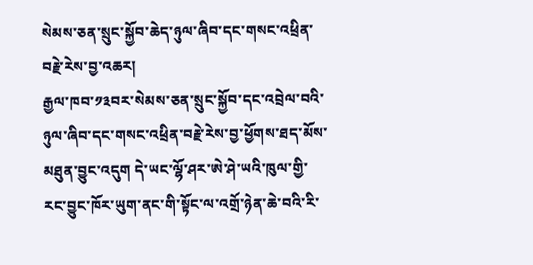སེམས་ཅན་སྲུང་སྐྱོབ་ཆེད་ཉུལ་ཞིབ་དང་གསང་འཕྲིན་བརྗེ་རེས་བྱ་འཆར།
རྒྱལ་ཁབ་༡༣བར་སེམས་ཅན་སྲུང་སྐྱོབ་དང་འབྲེལ་བའི་ཉུལ་ཞིབ་དང་གསང་འཕྲིན་བརྗེ་རེས་བྱ་ཕྱོགས་ཐད་མོས་མཐུན་བྱུང་འདུག དེ་ཡང་ལྷོ་ཤར་ཨེ་ཤེ་ཡའི་ཁུལ་གྱི་རང་བྱུང་ཁོར་ཡུག་ནང་གི་སྟོང་ལ་འགྲོ་ཉེན་ཆེ་བའི་རི་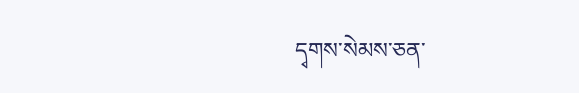དྭགས་སེམས་ཅན་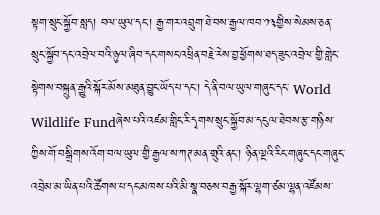སྟག་སྲུང་སྐྱོབ་སླད། བལ་ཡུལ་དང་། རྒྱ་གར་འབྲུག་ཐེ་བས་རྒྱལ་ཁབ་༡༣གྱིས་སེམས་ཅན་སྲུང་སྐྱོབ་དང་འབྲེལ་བའི་ཉུལ་ཞིབ་དང་གསང་འཕྲིན་བརྗེ་རེས་བྱ་ཕྱོགས་ཐད་ཟུང་འབྲེལ་གྱི་གླེང་སྟེགས་བསྐྲུན་རྒྱུའི་སྐོར་མོས་མཐུན་བྱུང་ཡོད་པ་དང་། དེ་ནི་བལ་ཡུལ་གཞུང་དང་ World Wildlife Fundཞེས་པའི་འཛམ་གླིང་རི་དྭགས་སྲུང་སྐྱོབ་མ་དངུལ་ཐེབས་རྩ་གཉིས་ཀྱིས་གོ་བསྒྲིགས་འོག་བལ་ཡུལ་གྱི་རྒྱལ་ས་ཀཊ་མན་གྲུའི་ནང་། ཉིན་ལྔའི་རིང་གཞུང་དང་གཞུང་འབྲེམ་མ་ཡིན་པའི་ཚོགས་པ་དང་མཁས་པའི་མི་སྣ་བཅས་བརྒྱ་སྐོར་ལྷག་ཙམ་ལྷན་འཛོམས་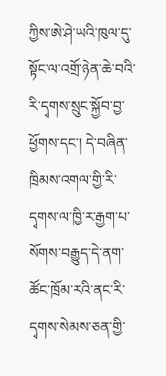ཀྱིས་ཨེ་ཤེ་ཡའི་ཁུལ་དུ་སྟོང་ལ་འགྲོ་ཉེན་ཆེ་བའི་རི་དྭགས་སྲུང་སྐྱོབ་བྱ་ཕྱོགས་དང་། དེ་བཞིན་ཁྲིམས་འགལ་གྱི་རི་དྭགས་ལ་ཁྱི་ར་རྒྱག་པ་སོགས་བརྒྱུད་དེ་ནག་ཚོང་ཁྲོམ་རའི་ནང་རི་དྭགས་སེམས་ཅན་གྱི་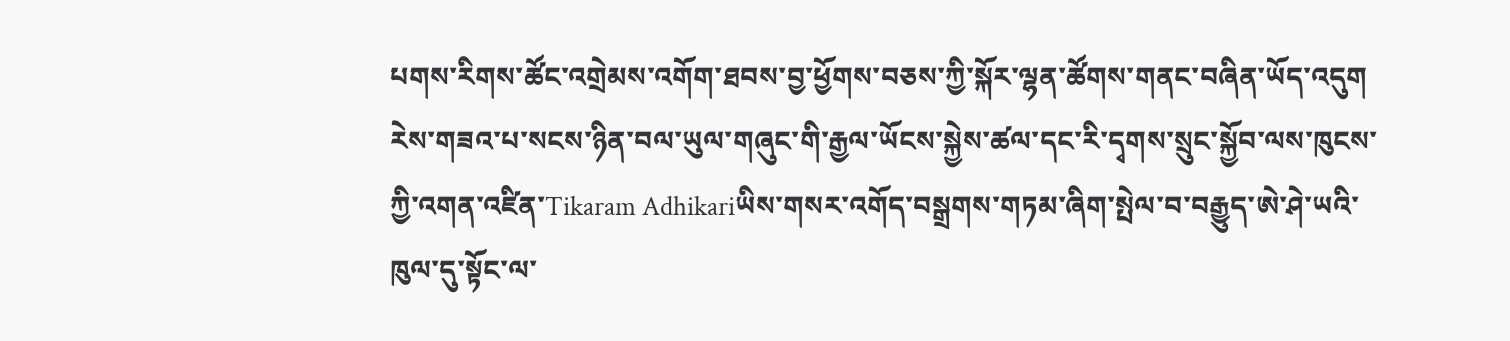པགས་རིགས་ཚོང་འགྲེམས་འགོག་ཐབས་བྱ་ཕྱོགས་བཅས་ཀྱི་སྐོར་ལྷན་ཚོགས་གནང་བཞིན་ཡོད་འདུག རེས་གཟའ་པ་སངས་ཉིན་བལ་ཡུལ་གཞུང་གི་རྒྱལ་ཡོངས་སྐྱེས་ཚལ་དང་རི་དྭགས་སྲུང་སྐྱོབ་ལས་ཁུངས་ཀྱི་འགན་འཛིན་Tikaram Adhikariཡིས་གསར་འགོད་བསྒྲགས་གཏམ་ཞིག་སྤེལ་བ་བརྒྱུད་ཨེ་ཤེ་ཡའི་ཁུལ་དུ་སྟོང་ལ་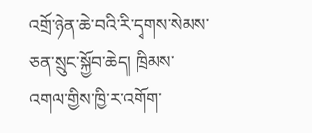འགྲོ་ཉེན་ཆེ་བའི་རི་དྭགས་སེམས་ཅན་སྲུང་སྐྱོབ་ཆེད། ཁྲིམས་འགལ་གྱིས་ཁྱི་ར་འགོག་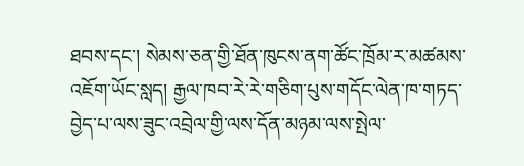ཐབས་དང་། སེམས་ཅན་གྱི་ཐོན་ཁུངས་ནག་ཚོང་ཁྲོམ་ར་མཚམས་འཇོག་ཡོང་སླད། རྒྱལ་ཁབ་རེ་རེ་གཅིག་པུས་གདོང་ལེན་ཁ་གཏད་བྱེད་པ་ལས་ཟུང་འབྲེལ་གྱི་ལས་དོན་མཉམ་ལས་སྤེལ་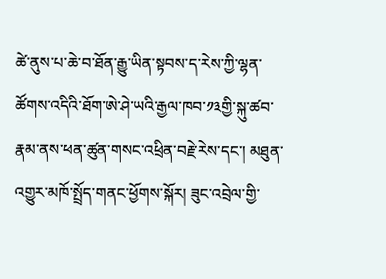ཚེ་ནུས་པ་ཆེ་བ་ཐོན་རྒྱུ་ཡིན་སྟབས་ད་རེས་ཀྱི་ལྷན་ཚོགས་འདིའི་ཐོག་ཨེ་ཤེ་ཡའི་རྒྱལ་ཁབ་༡༣གྱི་སྐུ་ཚབ་རྣམ་ནས་ཕན་ཚུན་གསང་འཕྲིན་བརྗེ་རེས་དང་། མཐུན་འགྱུར་མཁོ་སྤྲོད་གནང་ཕྱོགས་སྐོར། ཟུང་འབྲེལ་གྱི་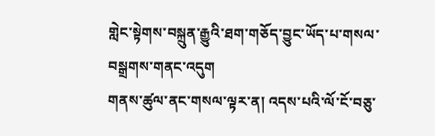གླེང་སྟེགས་བསྐྲུན་རྒྱུའི་ཐག་གཅོད་བྱུང་ཡོད་པ་གསལ་བསྒྲགས་གནང་འདུག
གནས་ཚུལ་ནང་གསལ་ལྟར་ན། འདས་པའི་ལོ་ངོ་བཅུ་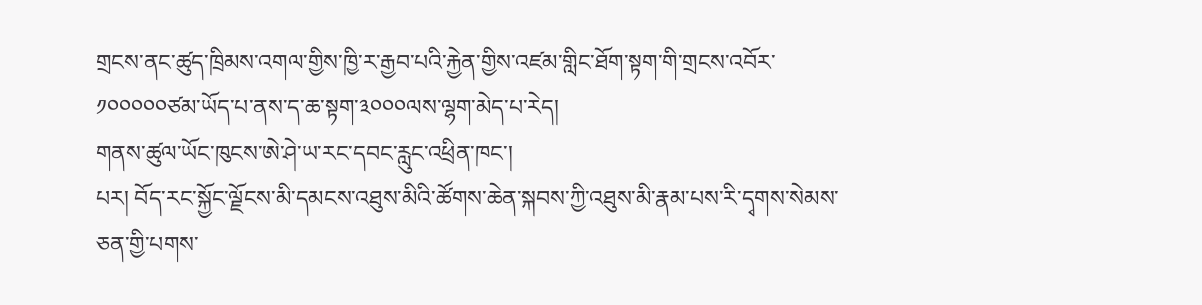གྲངས་ནང་ཚུད་ཁྲིམས་འགལ་གྱིས་ཁྱི་ར་རྒྱབ་པའི་རྐྱེན་གྱིས་འཛམ་གླིང་ཐོག་སྟག་གི་གྲངས་འབོར་༡༠༠༠༠༠ཙམ་ཡོད་པ་ནས་ད་ཆ་སྟག་༣༠༠༠ལས་ལྷག་མེད་པ་རེད།
གནས་ཚུལ་ཡོང་ཁུངས་ཨེ་ཤེ་ཡ་རང་དབང་རླུང་འཕྲིན་ཁང་།
པར། བོད་རང་སྐྱོང་ལྗོངས་མི་དམངས་འཐུས་མིའི་ཚོགས་ཆེན་སྐབས་ཀྱི་འཐུས་མི་རྣམ་པས་རི་དྭགས་སེམས་ཅན་གྱི་པགས་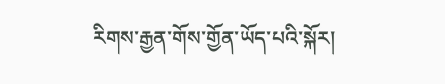རིགས་རྒྱན་གོས་གྱོན་ཡོད་པའི་སྐོར།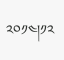༢༠༡༤།༡༢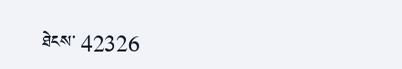ཐེངས་ 42326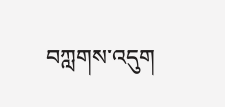བཀླགས་འདུག